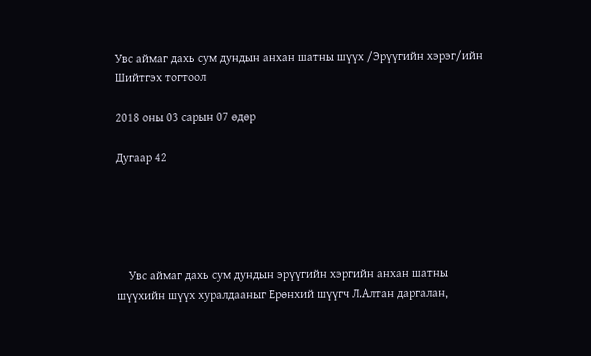Увс аймаг дахь сум дундын анхан шатны шүүх /Эрүүгийн хэрэг/ийн Шийтгэх тогтоол

2018 оны 03 сарын 07 өдөр

Дугаар 42





    Увс аймаг дахь сум дундын эрүүгийн хэргийн анхан шатны шүүхийн шүүх хуралдааныг Ерөнхий шүүгч Л.Алтан даргалан,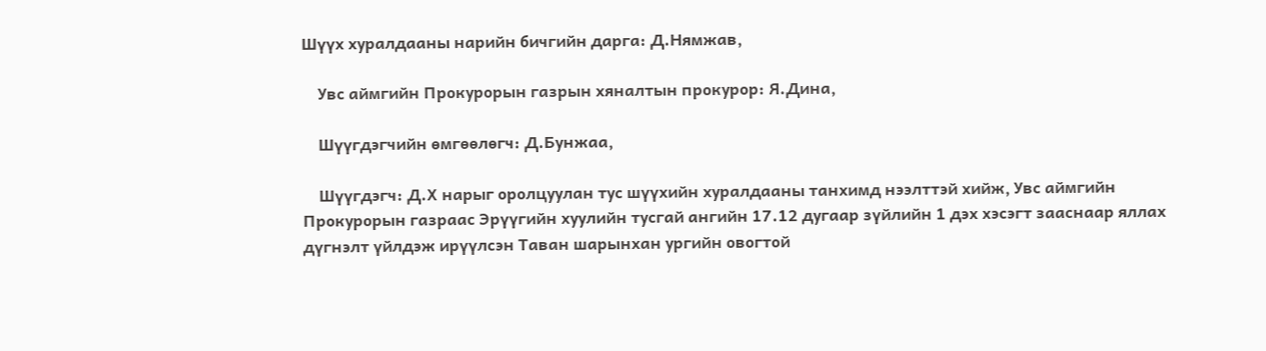Шүүх хуралдааны нарийн бичгийн дарга: Д.Нямжав,

    Увс аймгийн Прокурорын газрын хяналтын прокурор: Я.Дина,

    Шүүгдэгчийн өмгөөлөгч: Д.Бунжаа,

    Шүүгдэгч: Д.Х нарыг оролцуулан тус шүүхийн хуралдааны танхимд нээлттэй хийж, Увс аймгийн Прокурорын газраас Эрүүгийн хуулийн тусгай ангийн 17.12 дугаар зүйлийн 1 дэх хэсэгт зааснаар яллах дүгнэлт үйлдэж ирүүлсэн Таван шарынхан ургийн овогтой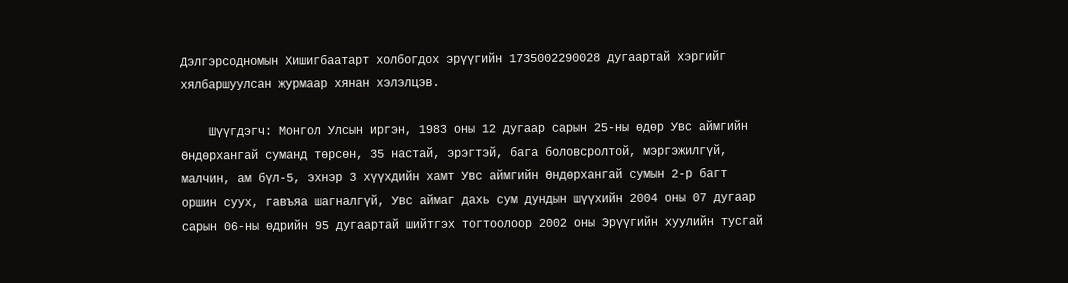Дэлгэрсодномын Хишигбаатарт холбогдох эрүүгийн 1735002290028 дугаартай хэргийг хялбаршуулсан журмаар хянан хэлэлцэв.

    Шүүгдэгч: Монгол Улсын иргэн, 1983 оны 12 дугаар сарын 25-ны өдөр Увс аймгийн Өндөрхангай суманд төрсөн, 35 настай, эрэгтэй, бага боловсролтой, мэргэжилгүй, малчин, ам бүл-5, эхнэр 3 хүүхдийн хамт Увс аймгийн Өндөрхангай сумын 2-р багт оршин суух, гавъяа шагналгүй, Увс аймаг дахь сум дундын шүүхийн 2004 оны 07 дугаар сарын 06-ны өдрийн 95 дугаартай шийтгэх тогтоолоор 2002 оны Эрүүгийн хуулийн тусгай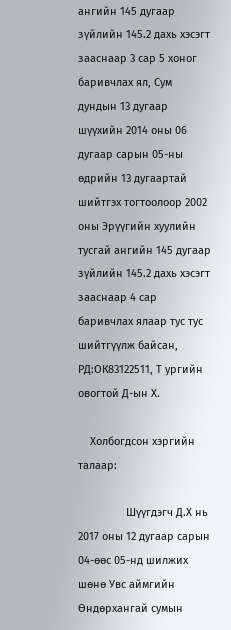ангийн 145 дугаар зүйлийн 145.2 дахь хэсэгт зааснаар 3 сар 5 хоног баривчлах ял, Сум дундын 13 дугаар шүүхийн 2014 оны 06 дугаар сарын 05-ны өдрийн 13 дугаартай шийтгэх тогтоолоор 2002 оны Эрүүгийн хуулийн тусгай ангийн 145 дугаар зүйлийн 145.2 дахь хэсэгт зааснаар 4 сар баривчлах ялаар тус тус шийтгүүлж байсан, РД:ОК83122511, Т ургийн овогтой Д-ын Х.

    Холбогдсон хэргийн талаар:

                Шүүгдэгч Д.Х нь 2017 оны 12 дугаар сарын 04-өөс 05-нд шилжих шөнө Увс аймгийн Өндөрхангай сумын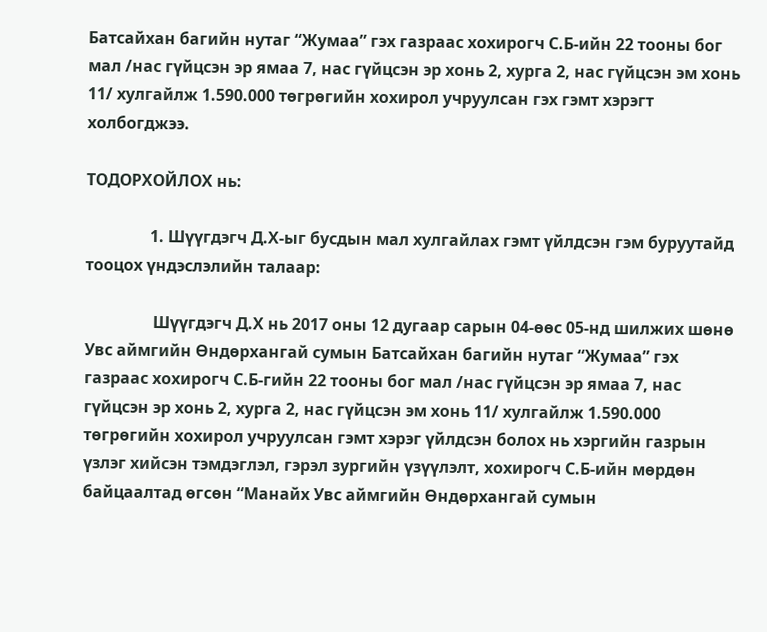Батсайхан багийн нутаг “Жумаа” гэх газраас хохирогч С.Б-ийн 22 тооны бог мал /нас гүйцсэн эр ямаа 7, нас гүйцсэн эр хонь 2, хурга 2, нас гүйцсэн эм хонь 11/ хулгайлж 1.590.000 төгрөгийн хохирол учруулсан гэх гэмт хэрэгт холбогджээ.

ТОДОРХОЙЛОХ нь:

                1. Шүүгдэгч Д.Х-ыг бусдын мал хулгайлах гэмт үйлдсэн гэм буруутайд тооцох үндэслэлийн талаар:

                 Шүүгдэгч Д.Х нь 2017 оны 12 дугаар сарын 04-өөс 05-нд шилжих шөнө Увс аймгийн Өндөрхангай сумын Батсайхан багийн нутаг “Жумаа” гэх газраас хохирогч С.Б-гийн 22 тооны бог мал /нас гүйцсэн эр ямаа 7, нас гүйцсэн эр хонь 2, хурга 2, нас гүйцсэн эм хонь 11/ хулгайлж 1.590.000 төгрөгийн хохирол учруулсан гэмт хэрэг үйлдсэн болох нь хэргийн газрын үзлэг хийсэн тэмдэглэл, гэрэл зургийн үзүүлэлт, хохирогч С.Б-ийн мөрдөн байцаалтад өгсөн “Манайх Увс аймгийн Өндөрхангай сумын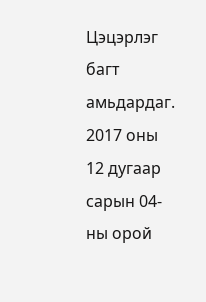Цэцэрлэг багт амьдардаг. 2017 оны 12 дугаар сарын 04-ны орой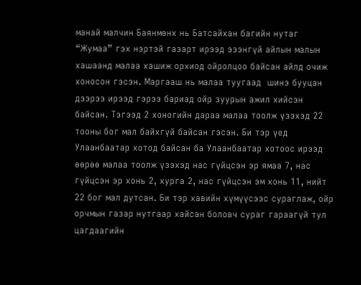манай малчин Баянмөнх нь Батсайхан багийн нутаг “Жумаа” гэх нэртэй газарт ирээд эзэнгүй айлын малын хашаанд малаа хашиж орхиод ойролцоо байсан айлд очиж хоносон гэсэн. Маргааш нь малаа туугаад  шинэ бууцан дээрээ ирээд гэрээ бариад ойр зуурын ажил хийсэн байсан. Тэгээд 2 хоногийн дараа малаа тоолж үзэхэд 22 тооны бог мал байхгүй байсан гэсэн. Би тэр үед Улаанбаатар хотод байсан ба Улаанбаатар хотоос ирээд өөрөө малаа тоолж үзэхэд нас гүйцсэн эр ямаа 7, нас гүйцсэн эр хонь 2, хурга 2, нас гүйцсэн эм хонь 11, нийт 22 бог мал дутсан. Би тэр хавийн хүмүүсээс сураглаж, ойр орчмын газар нутгаар хайсан боловч сураг гараагүй тул цагдаагийн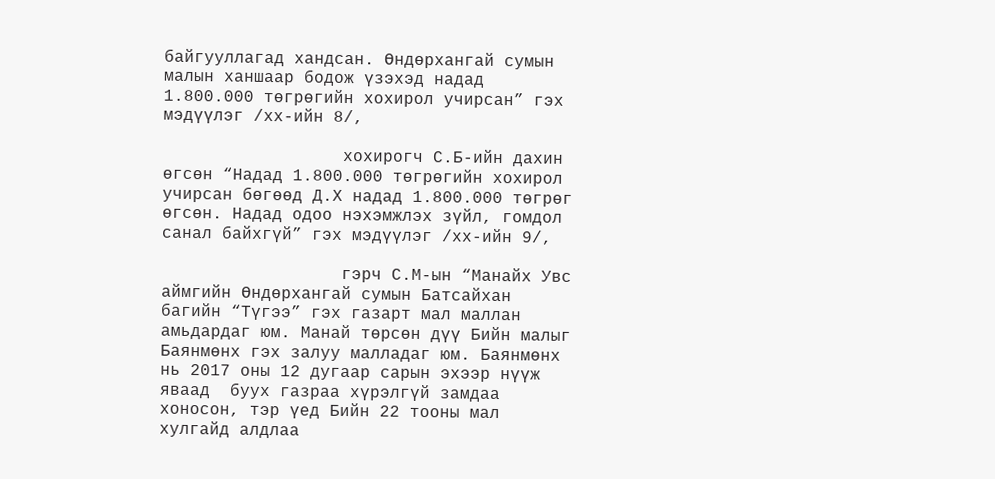байгууллагад хандсан. Өндөрхангай сумын малын ханшаар бодож үзэхэд надад 1.800.000 төгрөгийн хохирол учирсан” гэх мэдүүлэг /хх-ийн 8/,

                  хохирогч С.Б-ийн дахин өгсөн “Надад 1.800.000 төгрөгийн хохирол учирсан бөгөөд Д.Х надад 1.800.000 төгрөг өгсөн. Надад одоо нэхэмжлэх зүйл, гомдол санал байхгүй” гэх мэдүүлэг /хх-ийн 9/,

                  гэрч С.М-ын “Манайх Увс аймгийн Өндөрхангай сумын Батсайхан багийн “Түгээ” гэх газарт мал маллан амьдардаг юм. Манай төрсөн дүү Бийн малыг Баянмөнх гэх залуу малладаг юм. Баянмөнх нь 2017 оны 12 дугаар сарын эхээр нүүж яваад  буух газраа хүрэлгүй замдаа хоносон, тэр үед Бийн 22 тооны мал хулгайд алдлаа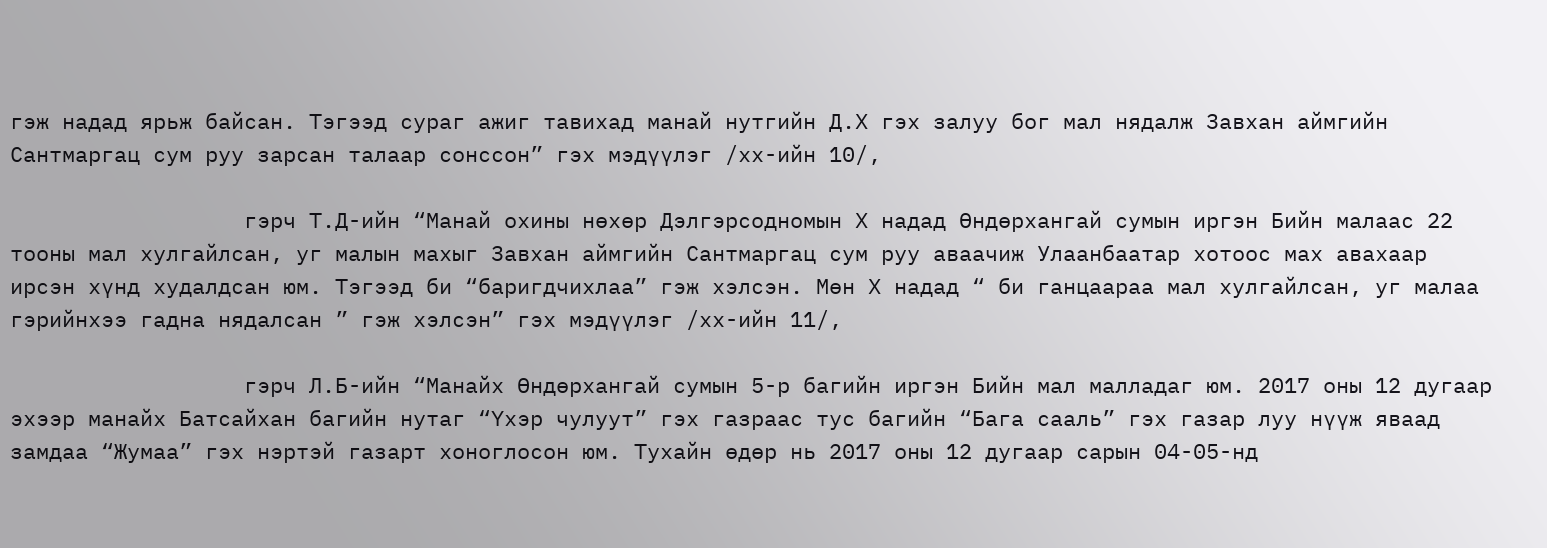гэж надад ярьж байсан. Тэгээд сураг ажиг тавихад манай нутгийн Д.Х гэх залуу бог мал нядалж Завхан аймгийн Сантмаргац сум руу зарсан талаар сонссон” гэх мэдүүлэг /хх-ийн 10/,

                  гэрч Т.Д-ийн “Манай охины нөхөр Дэлгэрсодномын Х надад Өндөрхангай сумын иргэн Бийн малаас 22 тооны мал хулгайлсан, уг малын махыг Завхан аймгийн Сантмаргац сум руу аваачиж Улаанбаатар хотоос мах авахаар ирсэн хүнд худалдсан юм. Тэгээд би “баригдчихлаа” гэж хэлсэн. Мөн Х надад “ би ганцаараа мал хулгайлсан, уг малаа гэрийнхээ гадна нядалсан ” гэж хэлсэн” гэх мэдүүлэг /хх-ийн 11/,

                  гэрч Л.Б-ийн “Манайх Өндөрхангай сумын 5-р багийн иргэн Бийн мал малладаг юм. 2017 оны 12 дугаар эхээр манайх Батсайхан багийн нутаг “Үхэр чулуут” гэх газраас тус багийн “Бага сааль” гэх газар луу нүүж яваад замдаа “Жумаа” гэх нэртэй газарт хоноглосон юм. Тухайн өдөр нь 2017 оны 12 дугаар сарын 04-05-нд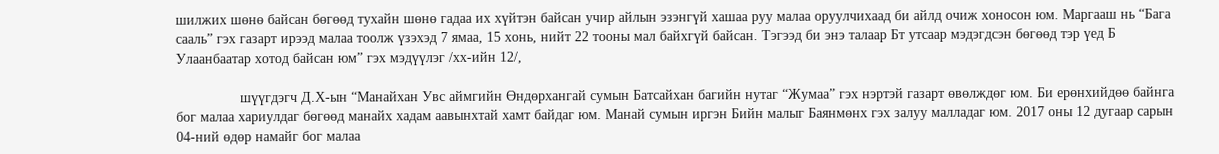шилжих шөнө байсан бөгөөд тухайн шөнө гадаа их хүйтэн байсан учир айлын эзэнгүй хашаа руу малаа оруулчихаад би айлд очиж хоносон юм. Маргааш нь “Бага сааль” гэх газарт ирээд малаа тоолж үзэхэд 7 ямаа, 15 хонь, нийт 22 тооны мал байхгүй байсан. Тэгээд би энэ талаар Бт утсаар мэдэгдсэн бөгөөд тэр үед Б Улаанбаатар хотод байсан юм” гэх мэдүүлэг /хх-ийн 12/,

                шүүгдэгч Д.Х-ын “Манайхан Увс аймгийн Өндөрхангай сумын Батсайхан багийн нутаг “Жумаа” гэх нэртэй газарт өвөлждөг юм. Би ерөнхийдөө байнга бог малаа хариулдаг бөгөөд манайх хадам аавынхтай хамт байдаг юм. Манай сумын иргэн Бийн малыг Баянмөнх гэх залуу малладаг юм. 2017 оны 12 дугаар сарын 04-ний өдөр намайг бог малаа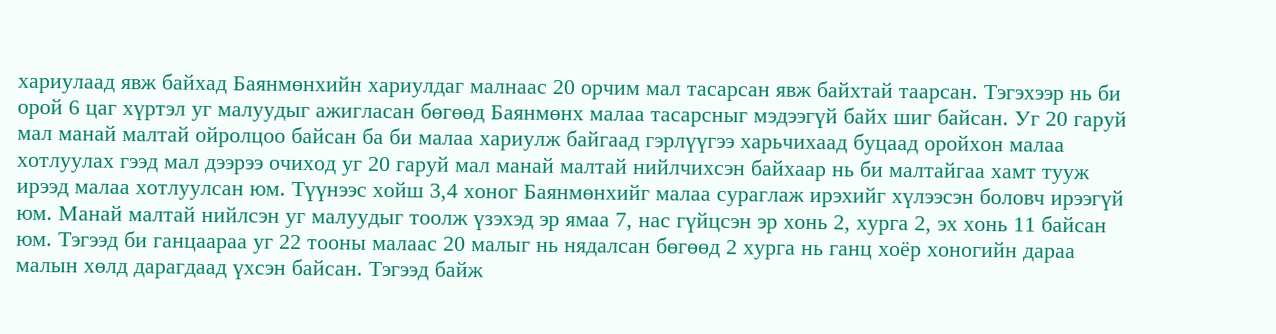хариулаад явж байхад Баянмөнхийн хариулдаг малнаас 20 орчим мал тасарсан явж байхтай таарсан. Тэгэхээр нь би орой 6 цаг хүртэл уг малуудыг ажигласан бөгөөд Баянмөнх малаа тасарсныг мэдээгүй байх шиг байсан. Уг 20 гаруй мал манай малтай ойролцоо байсан ба би малаа хариулж байгаад гэрлүүгээ харьчихаад буцаад оройхон малаа хотлуулах гээд мал дээрээ очиход уг 20 гаруй мал манай малтай нийлчихсэн байхаар нь би малтайгаа хамт тууж ирээд малаа хотлуулсан юм. Түүнээс хойш 3,4 хоног Баянмөнхийг малаа сураглаж ирэхийг хүлээсэн боловч ирээгүй юм. Манай малтай нийлсэн уг малуудыг тоолж үзэхэд эр ямаа 7, нас гүйцсэн эр хонь 2, хурга 2, эх хонь 11 байсан юм. Тэгээд би ганцаараа уг 22 тооны малаас 20 малыг нь нядалсан бөгөөд 2 хурга нь ганц хоёр хоногийн дараа малын хөлд дарагдаад үхсэн байсан. Тэгээд байж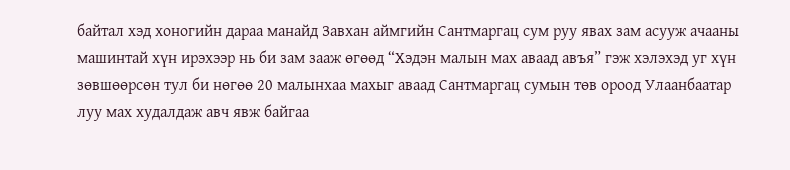байтал хэд хоногийн дараа манайд Завхан аймгийн Сантмаргац сум руу явах зам асууж ачааны машинтай хүн ирэхээр нь би зам зааж өгөөд “Хэдэн малын мах аваад авъя” гэж хэлэхэд уг хүн зөвшөөрсөн тул би нөгөө 20 малынхаа махыг аваад Сантмаргац сумын төв ороод Улаанбаатар луу мах худалдаж авч явж байгаа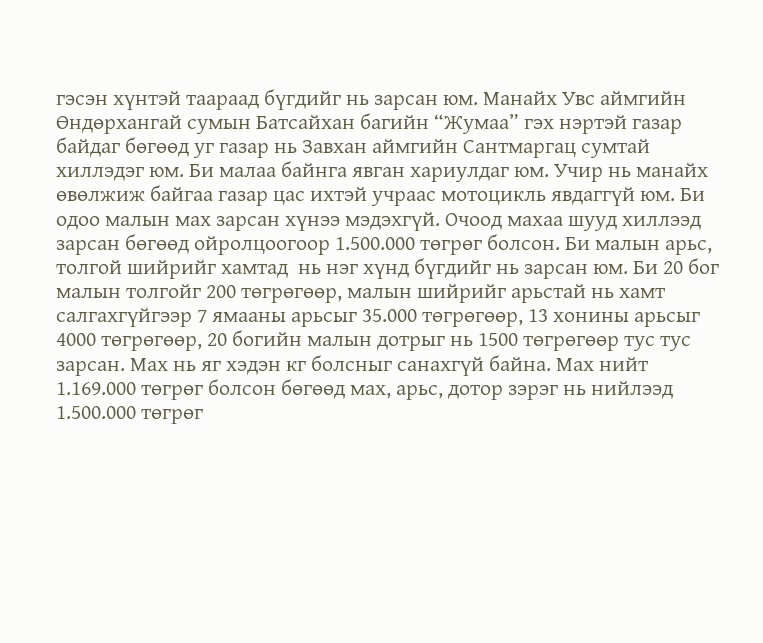гэсэн хүнтэй таараад бүгдийг нь зарсан юм. Манайх Увс аймгийн Өндөрхангай сумын Батсайхан багийн “Жумаа” гэх нэртэй газар байдаг бөгөөд уг газар нь Завхан аймгийн Сантмаргац сумтай хиллэдэг юм. Би малаа байнга явган хариулдаг юм. Учир нь манайх өвөлжиж байгаа газар цас ихтэй учраас мотоцикль явдаггүй юм. Би одоо малын мах зарсан хүнээ мэдэхгүй. Очоод махаа шууд хиллээд зарсан бөгөөд ойролцоогоор 1.500.000 төгрөг болсон. Би малын арьс, толгой шийрийг хамтад  нь нэг хүнд бүгдийг нь зарсан юм. Би 20 бог малын толгойг 200 төгрөгөөр, малын шийрийг арьстай нь хамт салгахгүйгээр 7 ямааны арьсыг 35.000 төгрөгөөр, 13 хонины арьсыг 4000 төгрөгөөр, 20 богийн малын дотрыг нь 1500 төгрөгөөр тус тус зарсан. Мах нь яг хэдэн кг болсныг санахгүй байна. Мах нийт 1.169.000 төгрөг болсон бөгөөд мах, арьс, дотор зэрэг нь нийлээд  1.500.000 төгрөг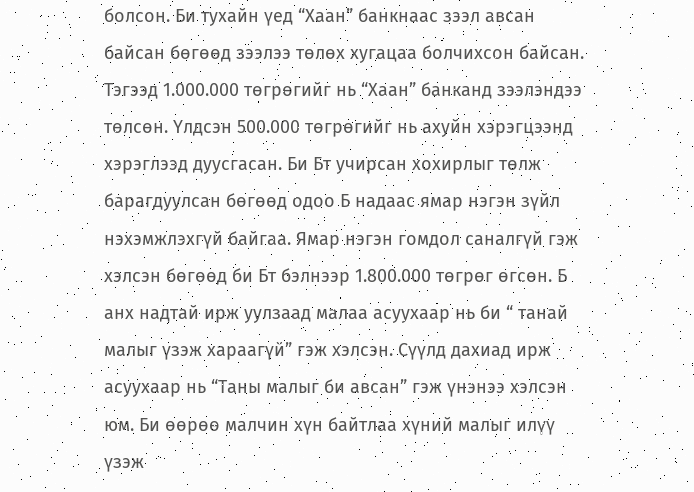болсон. Би тухайн үед “Хаан” банкнаас зээл авсан байсан бөгөөд зээлээ төлөх хугацаа болчихсон байсан. Тэгээд 1.000.000 төгрөгийг нь “Хаан” банканд зээлэндээ төлсөн. Үлдсэн 500.000 төгрөгийг нь ахуйн хэрэгцээнд хэрэглээд дуусгасан. Би Бт учирсан хохирлыг төлж барагдуулсан бөгөөд одоо Б надаас ямар нэгэн зүйл нэхэмжлэхгүй байгаа. Ямар нэгэн гомдол саналгүй гэж хэлсэн бөгөөд би Бт бэлнээр 1.800.000 төгрөг өгсөн. Б анх надтай ирж уулзаад малаа асуухаар нь би “ танай малыг үзэж хараагүй” гэж хэлсэн. Сүүлд дахиад ирж асуухаар нь “Таны малыг би авсан” гэж үнэнээ хэлсэн юм. Би өөрөө малчин хүн байтлаа хүний малыг илүү үзэж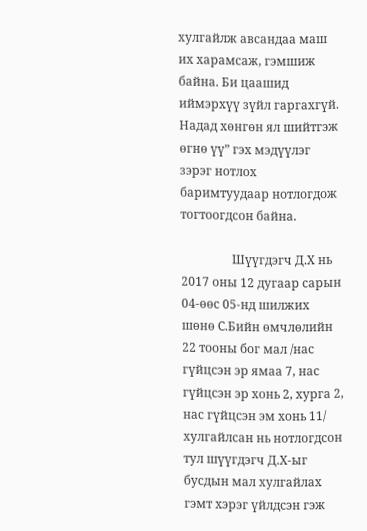хулгайлж авсандаа маш их харамсаж, гэмшиж байна. Би цаашид иймэрхүү зүйл гаргахгүй. Надад хөнгөн ял шийтгэж өгнө үү” гэх мэдүүлэг зэрэг нотлох баримтуудаар нотлогдож тогтоогдсон байна.

                 Шүүгдэгч Д.Х нь 2017 оны 12 дугаар сарын 04-өөс 05-нд шилжих шөнө С.Бийн өмчлөлийн 22 тооны бог мал /нас гүйцсэн эр ямаа 7, нас гүйцсэн эр хонь 2, хурга 2, нас гүйцсэн эм хонь 11/ хулгайлсан нь нотлогдсон тул шүүгдэгч Д.Х-ыг бусдын мал хулгайлах гэмт хэрэг үйлдсэн гэж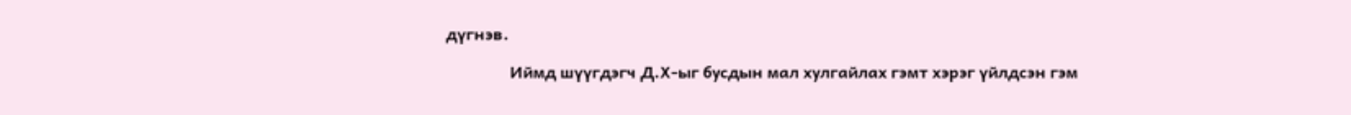дүгнэв.

                Иймд шүүгдэгч Д.Х-ыг бусдын мал хулгайлах гэмт хэрэг үйлдсэн гэм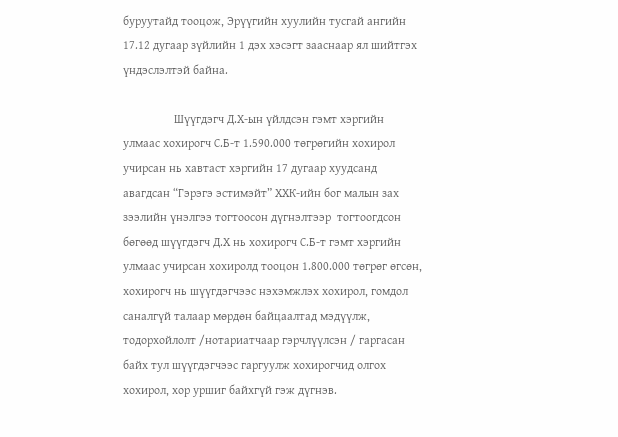буруутайд тооцож, Эрүүгийн хуулийн тусгай ангийн 17.12 дугаар зүйлийн 1 дэх хэсэгт зааснаар ял шийтгэх үндэслэлтэй байна.

                 Шүүгдэгч Д.Х-ын үйлдсэн гэмт хэргийн улмаас хохирогч С.Б-т 1.590.000 төгрөгийн хохирол учирсан нь хавтаст хэргийн 17 дугаар хуудсанд авагдсан “Гэрэгэ эстимэйт” ХХК-ийн бог малын зах зээлийн үнэлгээ тогтоосон дүгнэлтээр  тогтоогдсон бөгөөд шүүгдэгч Д.Х нь хохирогч С.Б-т гэмт хэргийн улмаас учирсан хохиролд тооцон 1.800.000 төгрөг өгсөн, хохирогч нь шүүгдэгчээс нэхэмжлэх хохирол, гомдол саналгүй талаар мөрдөн байцаалтад мэдүүлж, тодорхойлолт /нотариатчаар гэрчлүүлсэн / гаргасан  байх тул шүүгдэгчээс гаргуулж хохирогчид олгох хохирол, хор уршиг байхгүй гэж дүгнэв.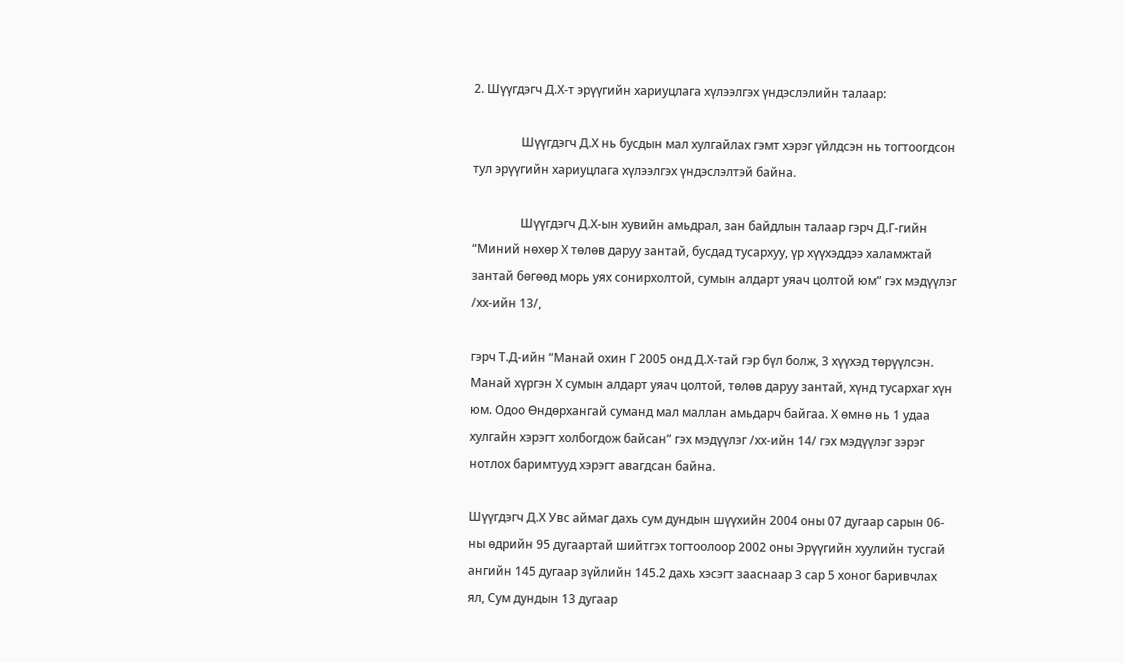2. Шүүгдэгч Д.Х-т эрүүгийн хариуцлага хүлээлгэх үндэслэлийн талаар:

                Шүүгдэгч Д.Х нь бусдын мал хулгайлах гэмт хэрэг үйлдсэн нь тогтоогдсон тул эрүүгийн хариуцлага хүлээлгэх үндэслэлтэй байна.

                Шүүгдэгч Д.Х-ын хувийн амьдрал, зан байдлын талаар гэрч Д.Г-гийн “Миний нөхөр Х төлөв даруу зантай, бусдад тусархуу, үр хүүхэддээ халамжтай зантай бөгөөд морь уях сонирхолтой, сумын алдарт уяач цолтой юм” гэх мэдүүлэг /хх-ийн 13/,

гэрч Т.Д-ийн “Манай охин Г 2005 онд Д.Х-тай гэр бүл болж, 3 хүүхэд төрүүлсэн. Манай хүргэн Х сумын алдарт уяач цолтой, төлөв даруу зантай, хүнд тусархаг хүн юм. Одоо Өндөрхангай суманд мал маллан амьдарч байгаа. Х өмнө нь 1 удаа хулгайн хэрэгт холбогдож байсан” гэх мэдүүлэг /хх-ийн 14/ гэх мэдүүлэг зэрэг нотлох баримтууд хэрэгт авагдсан байна.

Шүүгдэгч Д.Х Увс аймаг дахь сум дундын шүүхийн 2004 оны 07 дугаар сарын 06-ны өдрийн 95 дугаартай шийтгэх тогтоолоор 2002 оны Эрүүгийн хуулийн тусгай ангийн 145 дугаар зүйлийн 145.2 дахь хэсэгт зааснаар 3 сар 5 хоног баривчлах ял, Сум дундын 13 дугаар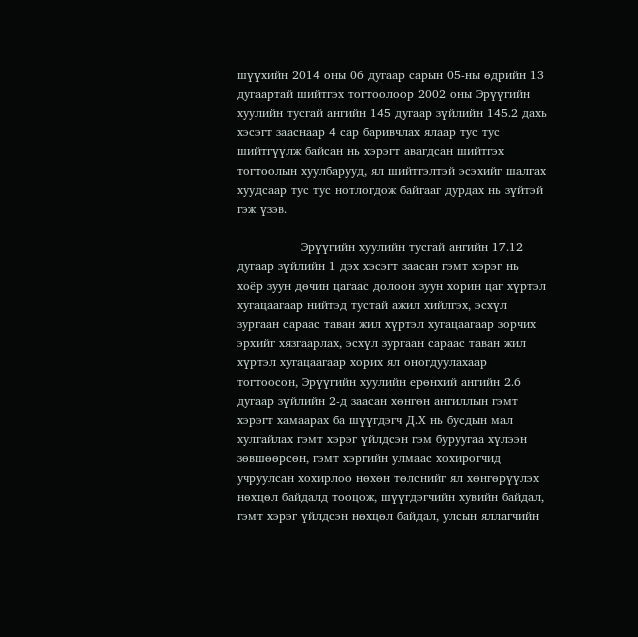шүүхийн 2014 оны 06 дугаар сарын 05-ны өдрийн 13 дугаартай шийтгэх тогтоолоор 2002 оны Эрүүгийн хуулийн тусгай ангийн 145 дугаар зүйлийн 145.2 дахь хэсэгт зааснаар 4 сар баривчлах ялаар тус тус шийтгүүлж байсан нь хэрэгт авагдсан шийтгэх тогтоолын хуулбарууд, ял шийтгэлтэй эсэхийг шалгах хуудсаар тус тус нотлогдож байгааг дурдах нь зүйтэй гэж үзэв.

                Эрүүгийн хуулийн тусгай ангийн 17.12 дугаар зүйлийн 1 дэх хэсэгт заасан гэмт хэрэг нь  хоёр зуун дөчин цагаас долоон зуун хорин цаг хүртэл хугацаагаар нийтэд тустай ажил хийлгэх, эсхүл зургаан сараас таван жил хүртэл хугацаагаар зорчих эрхийг хязгаарлах, эсхүл зургаан сараас таван жил хүртэл хугацаагаар хорих ял оногдуулахаар тогтоосон, Эрүүгийн хуулийн ерөнхий ангийн 2.6 дугаар зүйлийн 2-д заасан хөнгөн ангиллын гэмт хэрэгт хамаарах ба шүүгдэгч Д.Х нь бусдын мал хулгайлах гэмт хэрэг үйлдсэн гэм буруугаа хүлээн зөвшөөрсөн, гэмт хэргийн улмаас хохирогчид учруулсан хохирлоо нөхөн төлснийг ял хөнгөрүүлэх нөхцөл байдалд тооцож, шүүгдэгчийн хувийн байдал, гэмт хэрэг үйлдсэн нөхцөл байдал, улсын яллагчийн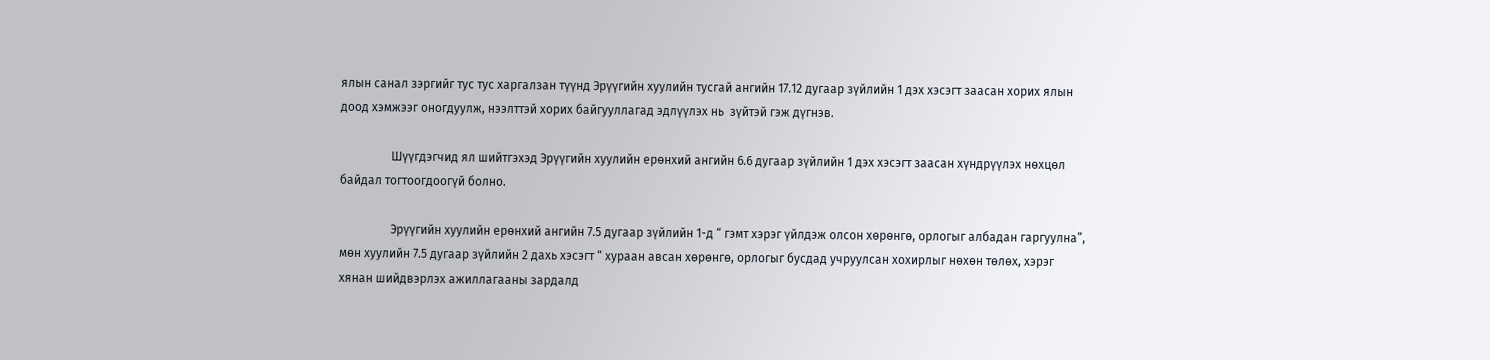ялын санал зэргийг тус тус харгалзан түүнд Эрүүгийн хуулийн тусгай ангийн 17.12 дугаар зүйлийн 1 дэх хэсэгт заасан хорих ялын доод хэмжээг оногдуулж, нээлттэй хорих байгууллагад эдлүүлэх нь  зүйтэй гэж дүгнэв.

                 Шүүгдэгчид ял шийтгэхэд Эрүүгийн хуулийн ерөнхий ангийн 6.6 дугаар зүйлийн 1 дэх хэсэгт заасан хүндрүүлэх нөхцөл байдал тогтоогдоогүй болно.

                 Эрүүгийн хуулийн ерөнхий ангийн 7.5 дугаар зүйлийн 1-д “ гэмт хэрэг үйлдэж олсон хөрөнгө, орлогыг албадан гаргуулна”, мөн хуулийн 7.5 дугаар зүйлийн 2 дахь хэсэгт “ хураан авсан хөрөнгө, орлогыг бусдад учруулсан хохирлыг нөхөн төлөх, хэрэг хянан шийдвэрлэх ажиллагааны зардалд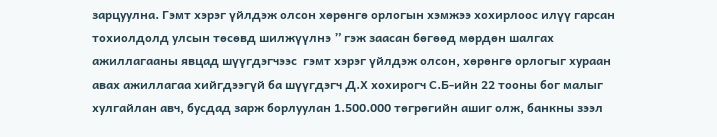зарцуулна. Гэмт хэрэг үйлдэж олсон хөрөнгө орлогын хэмжээ хохирлоос илүү гарсан тохиолдолд улсын төсөвд шилжүүлнэ ” гэж заасан бөгөөд мөрдөн шалгах ажиллагааны явцад шүүгдэгчээс  гэмт хэрэг үйлдэж олсон, хөрөнгө орлогыг хураан авах ажиллагаа хийгдээгүй ба шүүгдэгч Д.Х хохирогч С.Б-ийн 22 тооны бог малыг хулгайлан авч, бусдад зарж борлуулан 1.500.000 төгрөгийн ашиг олж, банкны зээл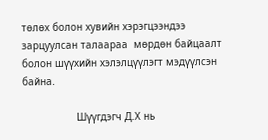төлөх болон хувийн хэрэгцээндээ зарцуулсан талаараа  мөрдөн байцаалт болон шүүхийн хэлэлцүүлэгт мэдүүлсэн байна.

                  Шүүгдэгч Д.Х нь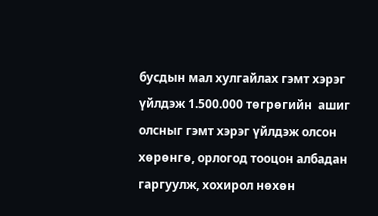бусдын мал хулгайлах гэмт хэрэг үйлдэж 1.500.000 төгрөгийн  ашиг олсныг гэмт хэрэг үйлдэж олсон хөрөнгө, орлогод тооцон албадан гаргуулж, хохирол нөхөн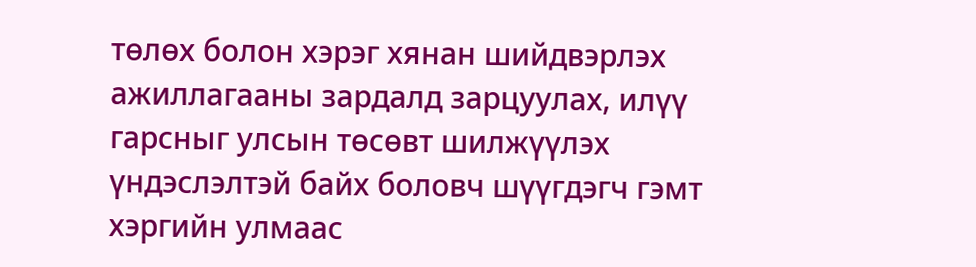төлөх болон хэрэг хянан шийдвэрлэх ажиллагааны зардалд зарцуулах, илүү гарсныг улсын төсөвт шилжүүлэх  үндэслэлтэй байх боловч шүүгдэгч гэмт хэргийн улмаас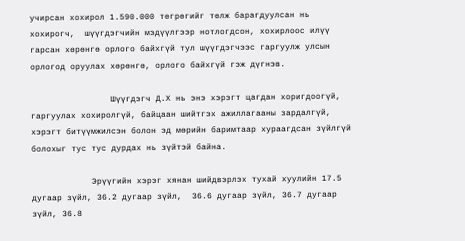учирсан хохирол 1.590.000 төгрөгийг төлж барагдуулсан нь хохирогч,  шүүгдэгчийн мэдүүлгээр нотлогдсон, хохирлоос илүү гарсан хөрөнгө орлого байхгүй тул шүүгдэгчээс гаргуулж улсын орлогод оруулах хөрөнгө, орлого байхгүй гэж дүгнэв.

                Шүүгдэгч Д.Х нь энэ хэрэгт цагдан хоригдоогүй, гаргуулах хохиролгүй, байцаан шийтгэх ажиллагааны зардалгүй, хэрэгт битүүмжилсэн болон эд мөрийн баримтаар хураагдсан зүйлгүй болохыг тус тус дурдах нь зүйтэй байна.

            Эрүүгийн хэрэг хянан шийдвэрлэх тухай хуулийн 17.5 дугаар зүйл, 36.2 дугаар зүйл,  36.6 дугаар зүйл, 36.7 дугаар зүйл, 36.8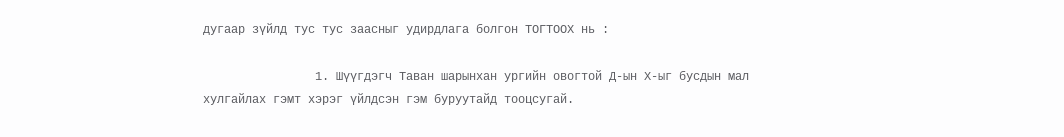дугаар зүйлд тус тус заасныг удирдлага болгон ТОГТООХ нь :

                1. Шүүгдэгч Таван шарынхан ургийн овогтой Д-ын Х-ыг бусдын мал хулгайлах гэмт хэрэг үйлдсэн гэм буруутайд тооцсугай.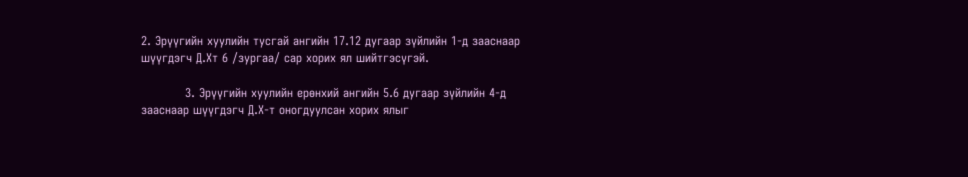2. Эрүүгийн хуулийн тусгай ангийн 17.12 дугаар зүйлийн 1-д зааснаар шүүгдэгч Д.Хт 6 /зургаа/ сар хорих ял шийтгэсүгэй.

           3. Эрүүгийн хуулийн ерөнхий ангийн 5.6 дугаар зүйлийн 4-д зааснаар шүүгдэгч Д.Х-т оногдуулсан хорих ялыг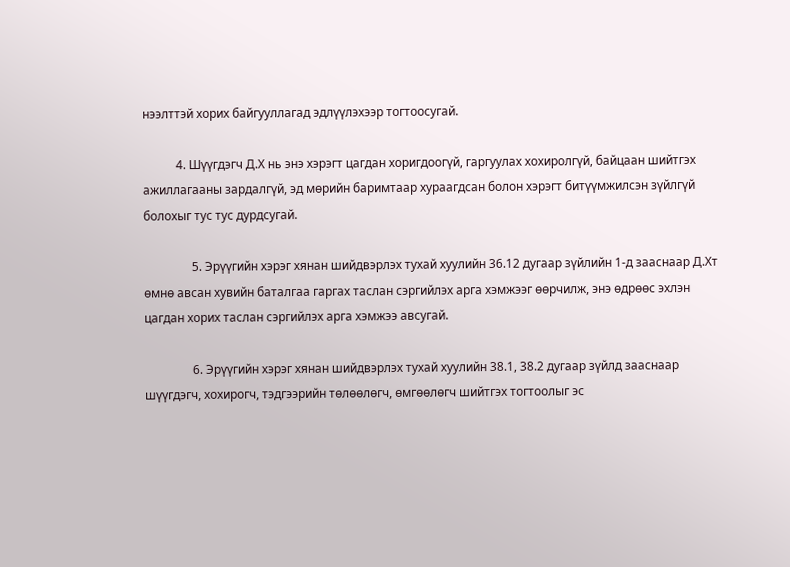нээлттэй хорих байгууллагад эдлүүлэхээр тогтоосугай.

           4. Шүүгдэгч Д.Х нь энэ хэрэгт цагдан хоригдоогүй, гаргуулах хохиролгүй, байцаан шийтгэх ажиллагааны зардалгүй, эд мөрийн баримтаар хураагдсан болон хэрэгт битүүмжилсэн зүйлгүй болохыг тус тус дурдсугай.

                5. Эрүүгийн хэрэг хянан шийдвэрлэх тухай хуулийн 36.12 дугаар зүйлийн 1-д зааснаар Д.Хт өмнө авсан хувийн баталгаа гаргах таслан сэргийлэх арга хэмжээг өөрчилж, энэ өдрөөс эхлэн цагдан хорих таслан сэргийлэх арга хэмжээ авсугай.

                6. Эрүүгийн хэрэг хянан шийдвэрлэх тухай хуулийн 38.1, 38.2 дугаар зүйлд зааснаар шүүгдэгч, хохирогч, тэдгээрийн төлөөлөгч, өмгөөлөгч шийтгэх тогтоолыг эс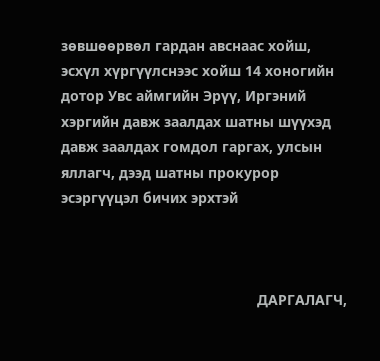зөвшөөрвөл гардан авснаас хойш, эсхүл хүргүүлснээс хойш 14 хоногийн дотор Увс аймгийн Эрүү, Иргэний  хэргийн давж заалдах шатны шүүхэд давж заалдах гомдол гаргах, улсын яллагч, дээд шатны прокурор эсэргүүцэл бичих эрхтэй



                                                 ДАРГАЛАГЧ,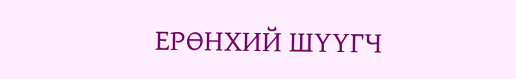ЕРӨНХИЙ ШҮҮГЧ